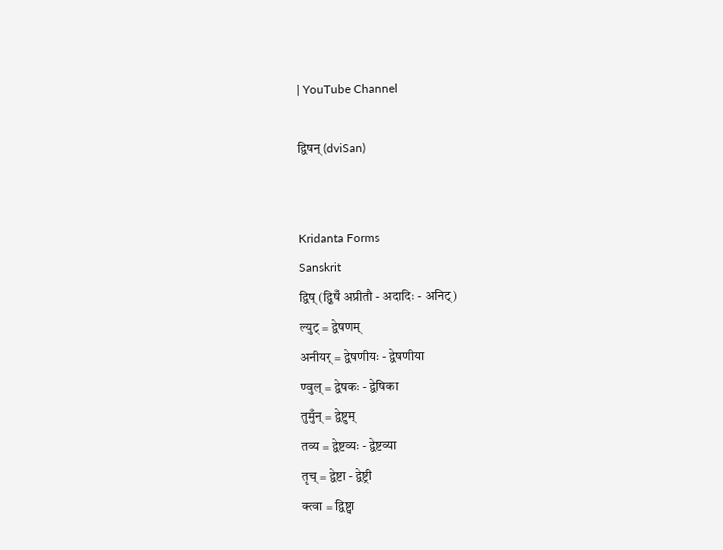| YouTube Channel

द्विषन् (dviSan)


Kridanta Forms
Sanskrit
द्विष् (द्वि॒षँ॑ अप्रीतौ - अदादिः - अनिट्)
ल्युट् = द्वेषणम्
अनीयर् = द्वेषणीयः - द्वेषणीया
ण्वुल् = द्वेषकः - द्वेषिका
तुमुँन् = द्वेष्टुम्
तव्य = द्वेष्टव्यः - द्वेष्टव्या
तृच् = द्वेष्टा - द्वेष्ट्री
क्त्वा = द्विष्ट्वा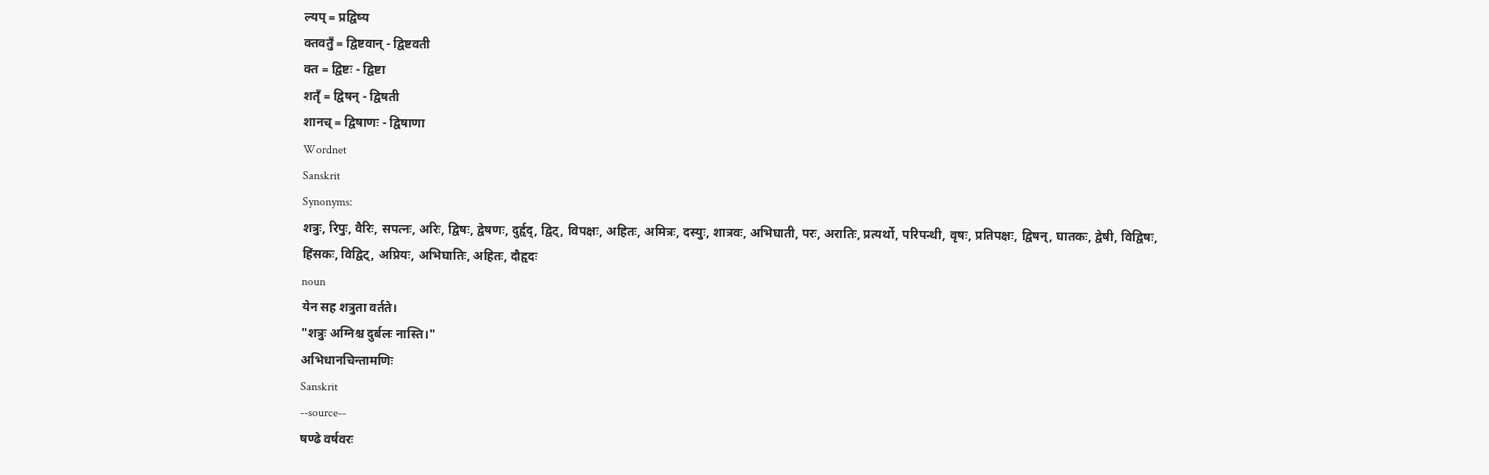ल्यप् = प्रद्विष्य
क्तवतुँ = द्विष्टवान् - द्विष्टवती
क्त = द्विष्टः - द्विष्टा
शतृँ = द्विषन् - द्विषती
शानच् = द्विषाणः - द्विषाणा
Wordnet
Sanskrit
Synonyms:
शत्रुः, रिपुः, वैरिः, सपत्नः, अरिः, द्विषः, द्वेषणः, दुर्हृद्, द्विट्, विपक्षः, अहितः, अमित्रः, दस्युः, शात्रवः, अभिघाती, परः, अरातिः, प्रत्यर्थो, परिपन्थी, वृषः, प्रतिपक्षः, द्विषन्, घातकः, द्वेषी, विद्विषः, हिंसकः, विद्विट्, अप्रियः, अभिघातिः, अहितः, दौहृदः
noun
येन सह शत्रुता वर्तते।
"शत्रुः अग्निश्च दुर्बलः नास्ति।"
अभिधानचिन्तामणिः
Sanskrit
--source--
षण्ढे वर्षवरः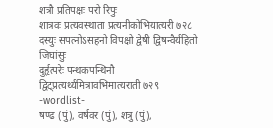शत्रौ प्रतिपक्षः परो रिपुः
शात्रवः प्रत्यवस्थाता प्रत्यनीकोभियात्यरी ७२८
दस्युः सपत्नोऽसहनो विपक्षो द्वेषी द्विषन्वैर्यहितो जिघांसुः
दुर्हृत्परेः पन्थकपन्थिनौ द्विट्प्रत्यर्थ्यमित्रावभिमात्यराती ७२९
-wordlist-
षण्ढ (पुं), वर्षवर (पुं), शत्रु (पुं),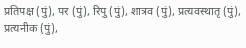प्रतिपक्ष (पुं), पर (पुं), रिपु (पुं), शात्रव (पुं), प्रत्यवस्थातृ (पुं), प्रत्यनीक (पुं),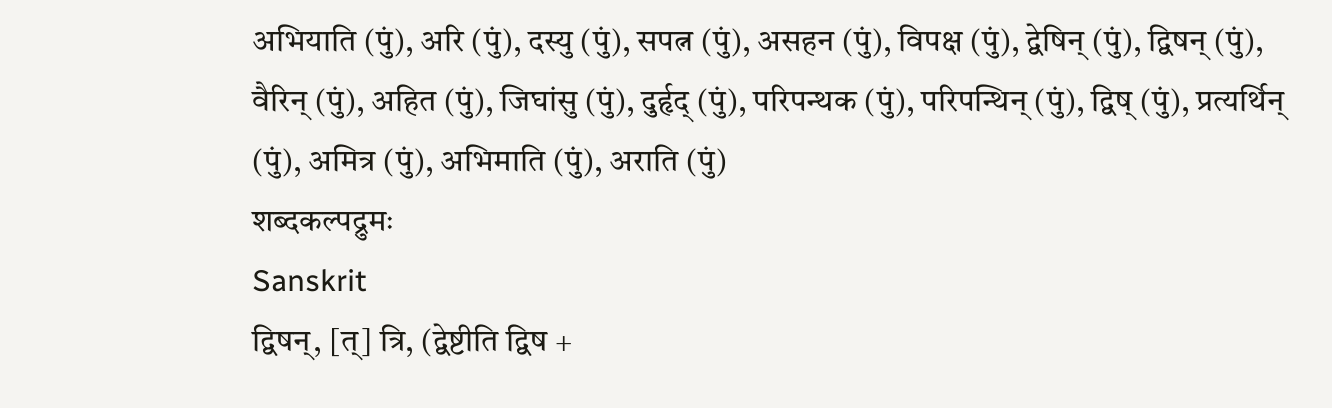अभियाति (पुं), अरि (पुं), दस्यु (पुं), सपत्न (पुं), असहन (पुं), विपक्ष (पुं), द्वेषिन् (पुं), द्विषन् (पुं), वैरिन् (पुं), अहित (पुं), जिघांसु (पुं), दुर्हृद् (पुं), परिपन्थक (पुं), परिपन्थिन् (पुं), द्विष् (पुं), प्रत्यर्थिन् (पुं), अमित्र (पुं), अभिमाति (पुं), अराति (पुं)
शब्दकल्पद्रुमः
Sanskrit
द्विषन्, [त्] त्रि, (द्वेष्टीति द्विष +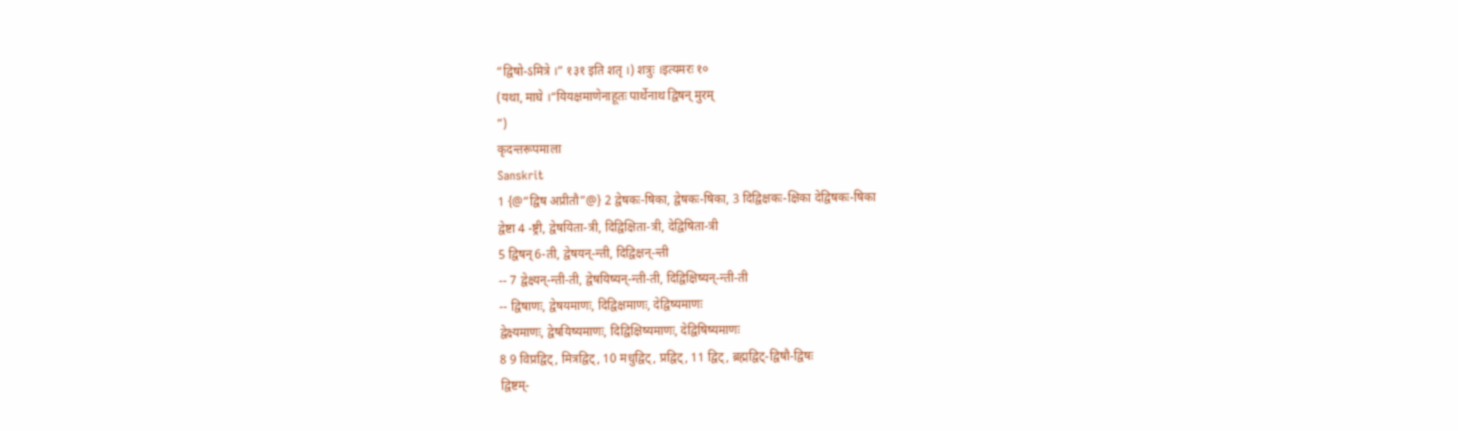“द्विषो-ऽमित्रे ।” १३१ इति शतृ ।) शत्रुः ।इत्यमरः १०
(यथा, माघे ।“यियक्षमाणेनाहूतः पार्थेनाथ द्विषन् मुरम्
”)
कृदन्तरूपमाला
Sanskrit
1 {@“द्विष अप्रीतौ”@} 2 द्वेषकः-षिका, द्वेषकः-षिका, 3 दिद्विक्षकः-क्षिका देद्विषकः-षिका
द्वेष्टा 4 -ष्ट्री, द्वेषयिता-त्री, दिद्विक्षिता-त्री, देद्विषिता-त्री
5 द्विषन् 6-ती, द्वेषयन्-न्ती, दिद्विक्षन्-न्ती
-- 7 द्वेक्ष्यन्-न्ती-ती, द्वेषयिष्यन्-न्ती-ती, दिद्विक्षिष्यन्-न्ती-ती
-- द्विषाणः, द्वेषयमाणः, दिद्विक्षमाणः, देद्विष्यमाणः
द्वेक्ष्यमाणः, द्वेषयिष्यमाणः, दिद्विक्षिष्यमाणः, देद्विषिष्यमाणः
8 9 विप्रद्विट्, मित्रद्विट्, 10 मधुद्विट्, प्रद्विट्, 11 द्विट्, ब्रह्मद्विट्-द्विषौ-द्विषः
द्विष्टम्-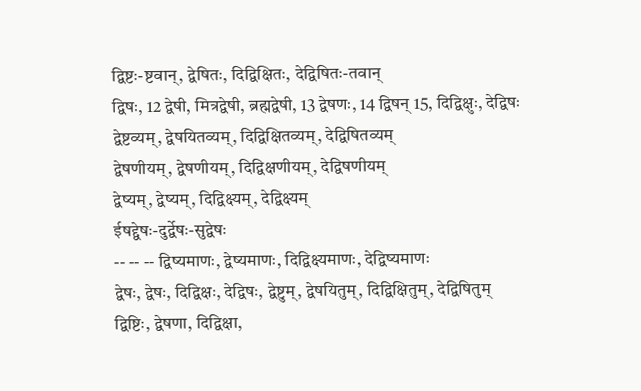द्विष्टः-ष्टवान्, द्वेषितः, दिद्विक्षितः, देद्विषितः-तवान्
द्विषः, 12 द्वेषी, मित्रद्वेषी, ब्रह्मद्वेषी, 13 द्वेषणः, 14 द्विषन् 15, दिद्विक्षुः, देद्विषः
द्वेष्टव्यम्, द्वेषयितव्यम्, दिद्विक्षितव्यम्, देद्विषितव्यम्
द्वेषणीयम्, द्वेषणीयम्, दिद्विक्षणीयम्, देद्विषणीयम्
द्वेष्यम्, द्वेष्यम्, दिद्विक्ष्यम्, देद्विक्ष्यम्
ईषद्द्वेषः-दुर्द्वेषः-सुद्वेषः
-- -- -- द्विष्यमाणः, द्वेष्यमाणः, दिद्विक्ष्यमाणः, देद्विष्यमाणः
द्वेषः, द्वेषः, दिद्विक्षः, देद्विषः, द्वेष्टुम्, द्वेषयितुम्, दिद्विक्षितुम्, देद्विषितुम्
द्विष्टिः, द्वेषणा, दिद्विक्षा,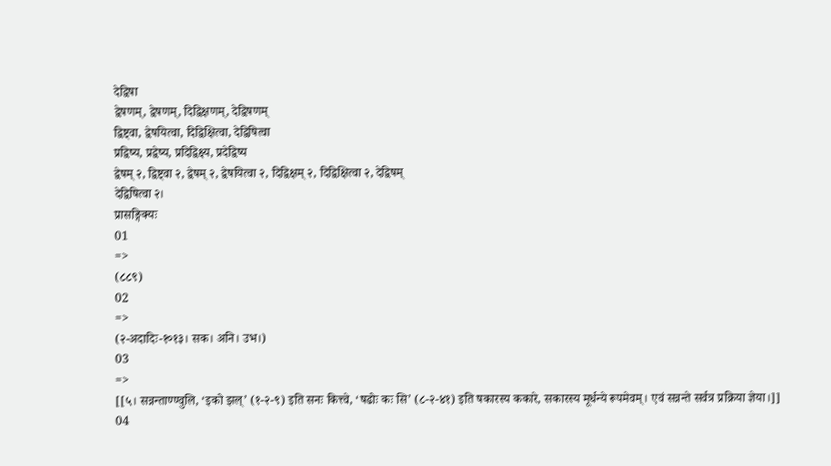देद्विषा
द्वेषणम्, द्वेषणम्, दिद्विक्षणम्, देद्विषणम्
द्विष्ट्वा, द्वेषयित्वा, दिद्विक्षित्वा, देद्विषित्वा
प्रद्विष्य, प्रद्वेष्य, प्रदिद्विक्ष्य, प्रदेद्विष्य
द्वेषम् २, द्विष्ट्वा २, द्वेषम् २, द्वेषयित्वा २, दिद्विक्षम् २, दिद्विक्षित्वा २, देद्विषम्
देद्विषित्वा २।
प्रासङ्गिक्यः
01
=>
(८८९)
02
=>
(२-अदादिः-१०१३। सक। अनि। उभ।)
03
=>
[[५। सन्नन्ताण्ण्वुलि, ‘इको झल्’ (१-२-९) इति सनः कित्त्वे, ‘षढोः कः सि’ (८-२-४१) इति षकारस्य ककारे, सकारस्य मूर्धन्ये रूपमेवम्। एवं सन्नन्ते सर्वत्र प्रक्रिया ज्ञेया।]]
04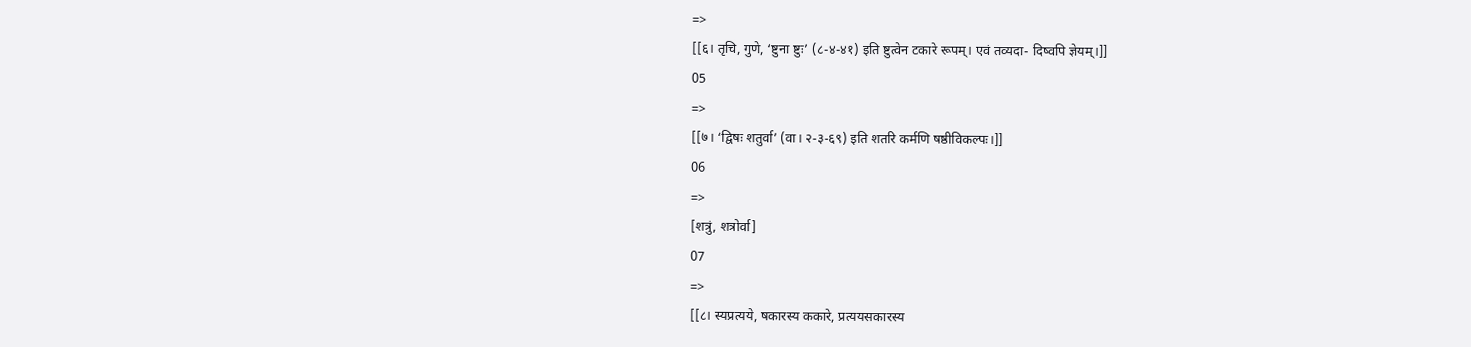=>
[[६। तृचि, गुणे, ‘ष्टुना ष्टुः’ (८-४-४१) इति ष्टुत्वेन टकारे रूपम्। एवं तव्यदा- दिष्वपि ज्ञेयम्।]]
05
=>
[[७। ‘द्विषः शतुर्वा’ (वा। २-३-६९) इति शतरि कर्मणि षष्ठीविकल्पः।]]
06
=>
[शत्रुं, शत्रोर्वा]
07
=>
[[८। स्यप्रत्यये, षकारस्य ककारे, प्रत्ययसकारस्य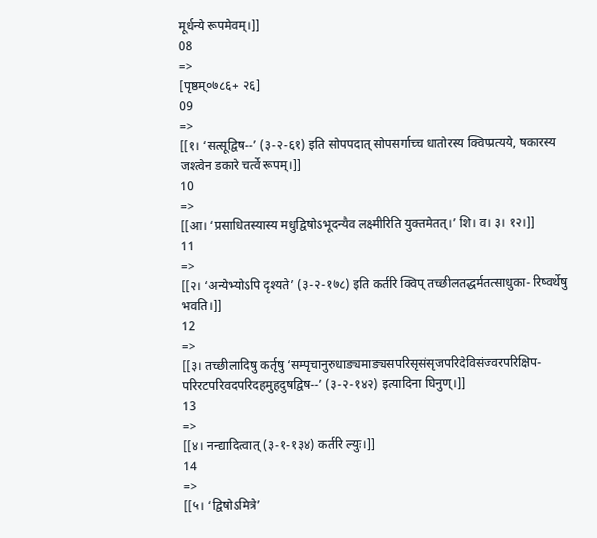मूर्धन्ये रूपमेवम्।]]
08
=>
[पृष्ठम्०७८६+ २६]
09
=>
[[१। ‘सत्सूद्विष--’ (३-२-६१) इति सोपपदात् सोपसर्गाच्च धातोरस्य क्विप्प्रत्यये, षकारस्य जश्त्वेन डकारे चर्त्वे रूपम्।]]
10
=>
[[आ। ‘प्रसाधितस्यास्य मधुद्विषोऽभूदन्यैव लक्ष्मीरिति युक्तमेतत्।’ शि। व। ३। १२।]]
11
=>
[[२। ‘अन्येभ्योऽपि दृश्यते’ (३-२-१७८) इति कर्तरि क्विप् तच्छीलतद्धर्मतत्साधुका- रिष्वर्थेषु भवति।]]
12
=>
[[३। तच्छीलादिषु कर्तृषु ‘सम्पृचानुरुधाङ्यमाङ्यसपरिसृसंसृजपरिदेविसंज्वरपरिक्षिप- परिरटपरिवदपरिदहमुहदुषद्विष--’ (३-२-१४२) इत्यादिना घिनुण्।]]
13
=>
[[४। नन्द्यादित्वात् (३-१-१३४) कर्तरि ल्युः।]]
14
=>
[[५। ‘द्विषोऽमित्रे’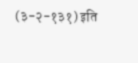(३-२-१३१) इति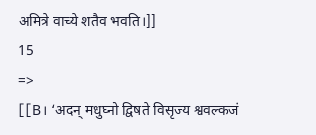अमित्रे वाच्ये शतैव भवति।]]
15
=>
[[B। ‘अदन् मधुघ्नो द्विषते विसृज्य श्ववल्कजं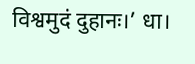विश्वमुदं दुहानः।’ धा।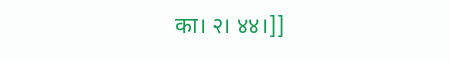का। २। ४४।]]